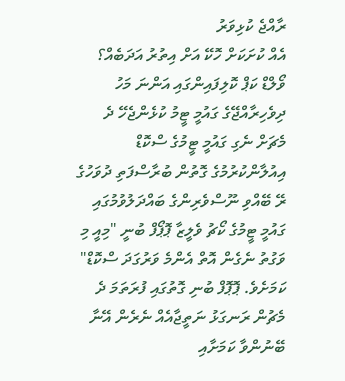ރާއްޖެ ކުޅިވަރު
އެއް ކުށަކަށް ހޮކޭ އަށް އިތުރު އަދަބެއް؟
ވޯލްޑް ކަޕް ކޮލިފައިންގައި އަންނަ މަހު ދިވެހިރާއްޖޭގެ ގައުމީ ޓީމު ކުޅެންޖެހޭ ދެ މެޗަށް ނެގި ގައުމީ ޓީމުގެ ސްކޮޑް އިއުލާންކުރުމުގެ ގޮތުން ބުރާސްފަތި ދުވަހުގެ ރޭ ބޭއްވި ނޫސްވެރިންގެ ބައްދަލުވުމުގައި ގައުމީ ޓީމުގެ ކޯޗު ވެލީޒާ ޕޮޕޯފް ބުނީ "މިއީ މި ވަގުތު ނެގެން އޮތް އެންމެ ވަރުގަދަ ސްކޮޑް" ކަމަށެވެ. ޕޮޕޮފް ބުނި ގޮތުގައި ފުރަތަމަ ދެ މެޗުން ރަނގަޅު ނަތީޖާއެއް ނެރެން އޭނާ ބޭނުންވާ ކަމަށާއި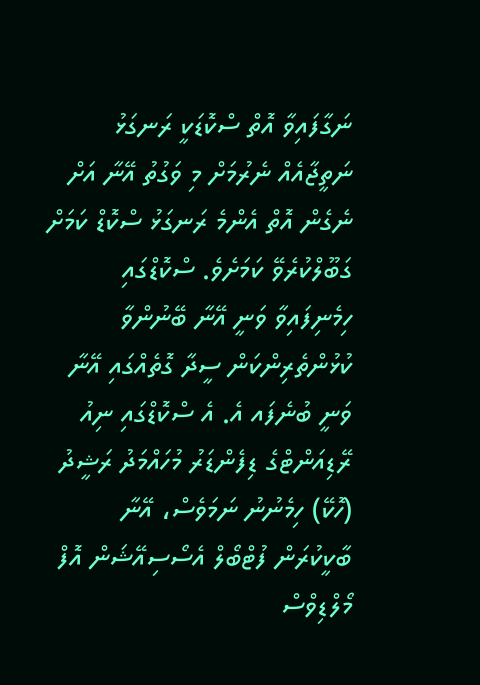ނަގާފައިވާ އޮތް ސްކޮޑަކީ ރަނގަޅު ނަތީޖާއެއް ނެރުމަށް މި ވަގުތު އޭނާ އަށް ނެގެން އޮތް އެންމެ ރަނގަޅު ސްކޮޑް ކަމަށް ގަބޫލްކުރެވޭ ކަމަށެވެ. ސްކޮޑްގައި ހިމެނިފައިވާ ވަނީ އޭނާ ބޭނުންވާ ކުޅުންތެރިންކަން ސީދާ ގޮތެއްގައި އޭނާ ވަނީ ބުނެފައ އެ. އެ ސްކޮޑްގައި ނިއު ރޭޑިއަންޓްގެ ޑިފެންޑަރު މުހައްމަދު ރަޝީދު (ހޮކޭ) ހިމެނުނު ނަމަވެސް، އޭނާ ބާކީކުރަން ފުޓްބޯލް އެސޯސިއޭޝަން އޮފް މޯލްޑިވްސް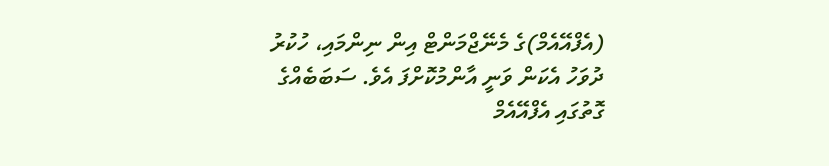(އެފްއޭއެމް)ގެ މެނޭޖްމަންޓް އިން ނިންމައި، ހުކުރު ދުވަހު އެކަން ވަނީ އާންމުކޮށްފަ އެވެ. ސަބަބެއްގެ ގޮތުގައި އެފްއޭއެމް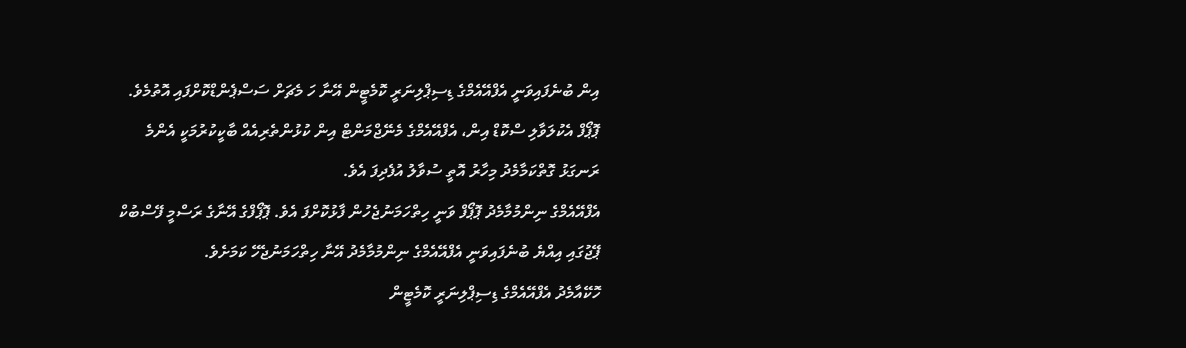އިން ބުނެފައިވަނީ އެފްއޭއެމްގެ ޑިސިޕްލިނަރީ ކޮމެޓީން އޭނާ ހަ މެޗަށް ސަސްޕެންޑްކޮށްފައި އޮތުމެވެ. ޕޮޕޯފް އެކުލަވާލި ސްކޮޑް އިން، އެފްއޭއެމްގެ މެނޭޖްމަންޓް އިން ކުޅުންތެރިއެއް ބާކީކުރުމަކީ އެންމެ ރަނގަޅު ގޮތްކަމާމެދު މިހާރު އޮތީ ސުވާލު އުފެދިފަ އެވެ.
އެފްއޭއެމްގެ ނިންމުމާމެދު ޕޮޕޯފް ވަނީ ހިތްހަމަނުޖެހުން ފާޅުކޮށްފަ އެވެ. ޕޮޕޯފްގެ އޭނާގެ ރަސްމީ ފޭސްބުކް ޕޭޖުގައި އިއްޔެ ބުނެފައިވަނީ އެފްއޭއެމްގެ ނިންމުމާމެދު އޭނާ ހިތްހަމަނުޖެހޭ ކަމަށެވެ.
ހޮކޭއާމެދު އެފްއޭއެމްގެ ޑިސިޕްލިނަރީ ކޮމެޓީން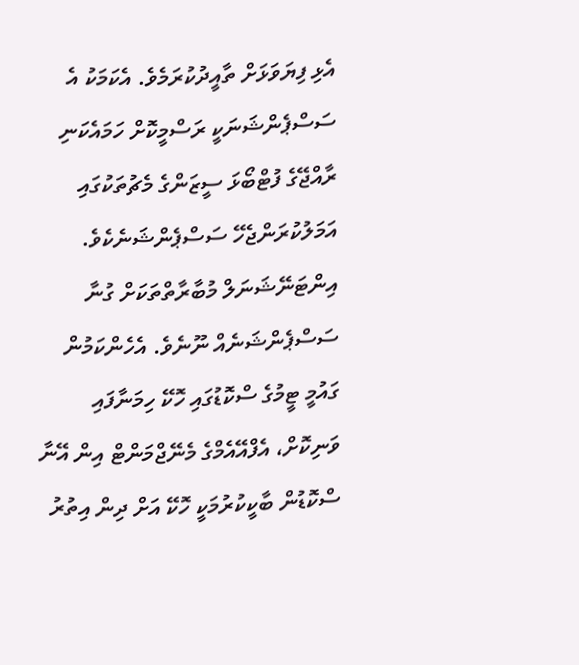އެޅި ފިޔަވަޅަށް ތާއީދުކުރަމެވެ. އެކަމަކު އެ ސަސްޕެންޝަނަކީ ރަސްމީކޮށް ހަމައެކަނި ރާއްޖޭގެ ފުޓްބޯޅަ ސީޒަންގެ މެޗުތަކުގައި އަމަލުކުރަންޖެހޭ ސަސްޕެންޝަނެކެވެ. އިންޓަނޭޝަނަލް މުބާރާތްތަކަށް ގުނާ ސަސްޕެންޝަނެއް ނޫނެވެ. އެހެންކަމުން ގައުމީ ޓީމުގެ ސްކޮޑުގައި ހޮކޭ ހިމަނާފައި ވަނިކޮށް، އެފްއޭއެމްގެ މެނޭޖްމަންޓް އިން އޭނާ ސްކޮޑުން ބާކީކުރުމަކީ ހޮކޭ އަށް ދިން އިތުރު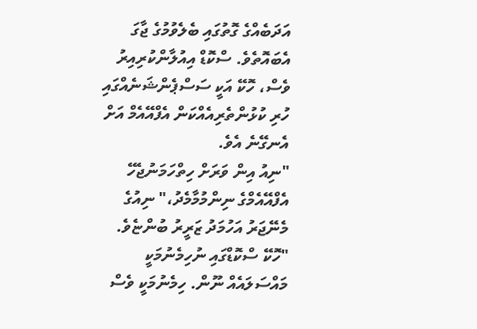އަދަބެއްގެ ގޮތުގައި ބެލެވުމުގެ ޖާގަ އެބައޮތެވެ. ސްކޮޑް އިއުލާންކުރިއިރު ވެސް، ހޮކޭ އަކީ ސަސްޕެންޝަނެއްގައި ހުރި ކުޅުންތެރިއެއްކަން އެފްއޭއެމް އަށް އެނގޭނެ އެވެ.
"ނިއު އިން ވަރަށް ހިތްހަމަނުޖެހޭ އެފްއޭއެމްގެ ނިންމުމާމެދު،" ނިއުގެ މެނޭޖަރު އަހުމަދު ޒަރީރު ބުންޏެވެ. "ހޮކޭ ސްކޮޑްގައި ނުހިމެނުމަކީ މައްސަލައެއް ނޫން. ހިމެނުމަކީ ވެސް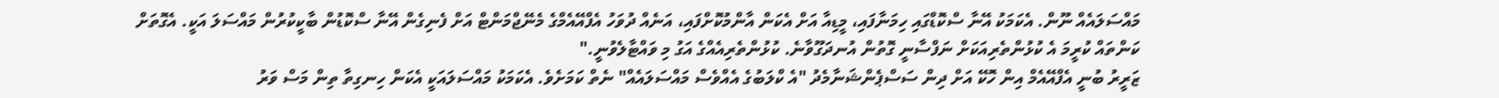މައްސަލައެއް ނޫން. އެކަމަކު އޭނާ ސްކޮޑްގައި ހިމަނާފައި، މީޑިއާ އަށް އެކަން އާންމުކޮށްފައި، އަނެއް ދުވަހު އެފްއޭއެމްގެ މެނޭޖްމަންޓް އަށް ފެނިގެން އޭނާ ސްކޮޑުން ބާކީކުރުން މައްސަލަ އަކީ. އެގޮތަށް ކަންތައް ކުރީމަ އެ ކުޅުންތެރިއަކަށް ނަފްސާނީ ގޮތުން އުނދަގޫވާނެ. ކުޅުންތެރިއެއްގެ އަގު މި ވައްޓާލެވުނީ."
ޒަރީރު ބުނީ އެފްއޭއެމް އިން ހޮކޭ އަށް ދިން ސަސްޕެންޝަނާމެދު "އެ ކްލަބުގެ އެއްވެސް މައްސަލައެއް" ނެތް ކަމަށެވެ. އެކަމަކު މައްސަލައަކީ އެކަން ހިނގިތާ ތިން މަސް ވަރު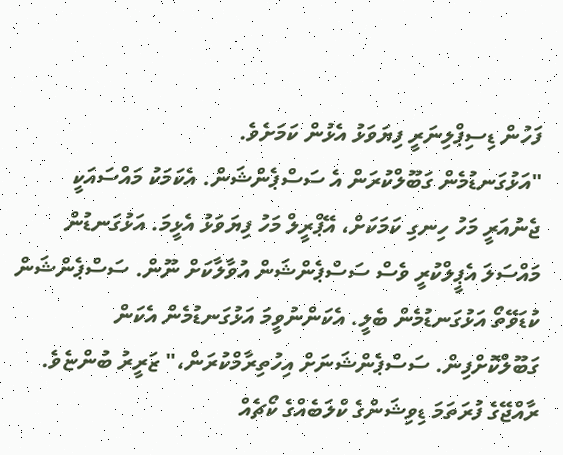ފަހުން ޑިސިޕްލިނަރީ ފިޔަވަޅު އެޅުން ކަމަށެވެ.
"އަޅުގަނޑުމެން ގަބޫލްކުރަން އެ ސަސްޕެންޝަން. އެކަމަކު މައްސައަކީ ޖެނުއަރީ މަހު ހިނގި ކަމަކަށް، އޭޕްރީލް މަހު ފިޔަވަޅު އެޅީމަ. އަޅުގަނޑުން މައްސަލަ އެޕީލްކުރީ ވެސް ސަސްޕެންޝަން އުވާލާކަށް ނޫން. ސަސްޕެންޝަން ކުޑަވޭތޯ އަޅުގަނޑުމެން ބެލީ. އެކަންނުވީމަ އަޅުގަނޑުމެން އެކަން ގަބޫލްކޮށްފިން. ސަސްޕެންޝަނަށް އިހުތިރާމްކުރަން،" ޒަރީރު ބުންޏެވެ.
ރާއްޖޭގެ ފުރަތަމަ ޑިވިޝަންގެ ކްލަބެއްގެ ކޯޗެއް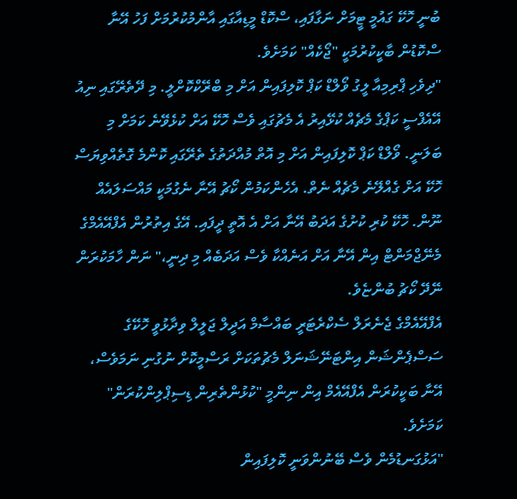ބުނީ ހޮކޭ ގައުމީ ޓީމަށް ނަގާފައި، ސްކޮޑް މީޑިއާގައި އާންމުކުރުމަށް ފަހު އޭނާ ސްކޮޑުން ބާކީކުރުމަކީ "ޖޯކެއް" ކަމަށެވެ.
"ދިވެހި ޕްރިމިއާ ލީގު ވޯލްޑް ކަޕް ކޮލިފައިން އަށް މި ބްރޭކްކޮށްލީ. މި ދޭތެރޭގައި ނިއު އޭއެފްސީ ކަޕްގެ މެޗެއް ކުޅޭއިރު އެ މެޗުގައި ވެސް ހޮކޭ އަށް ކުޅެވޭނެ ކަމަށް މި ބަލަނީ. ވޯލްޑް ކަޕް ކޮލިފައިން އަށް މި އޮތް މުއްދަތުގެ ތެރޭގައި ކޮންމެ ގޮތެއްވިޔަސް ހޮކޭ އަށް ގެއްލޭނެ މެޗެއް ނެތް. އެހެންކަމުން ކޯޗު އޭނާ ނެގުމަކީ މައްސަލައެއް ނޫން. ހޮކޭ ކުރި ކުށުގެ އަދަބު އޭނާ އަށް އެ އޮތީ ދީފައި. އޭގެ އިތުރުން އެފްއޭއެމްގެ މެނޭޖްމަންޓް އިން އޭނާ އަށް އަނެއްކާ ވެސް އަދަބެއް މި ދިނީ،" ނަން ހާމަކުރަން ނޭދޭ ކޯޗު ބުންޏެވެ.
އެފްއޭއެމްގެ ޖެނެރަލް ސެކްރެޓަރީ ބައްސާމް އަދީލް ޖަލީލް ވިދާޅުވީ ހޮކޭގެ ސަސްޕެންޝަން އިންޓަނޭޝަނަލް މެޗުތަކަށް ރަސްމީކޮށް ނުގުނި ނަމަވެސް، އޭނާ ބަކީކުރަން އެފްއޭއެމް އިން ނިންމީ "ކުޅުންތެރިން ޑިސިޕްލިންކުރަން" ކަމަށެވެ.
"އަޅުގަނޑުމެން ވެސް ބޭނުންވަނީ ކޮލިފައިން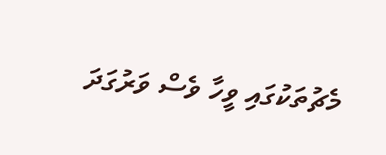މެޗުތަކުގައި ވީހާ ވެސް ވަރުގަދަ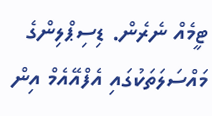ޓީމެއް ނެރެން. ޑިސިޕްލިންގެ މައްސަލަތަކުގައި އެފްއޭއެމް އިން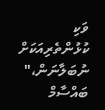ވަކި ކުޅުންތެރިއަކަށް ނުބަލާނަން،" ބައްސާމް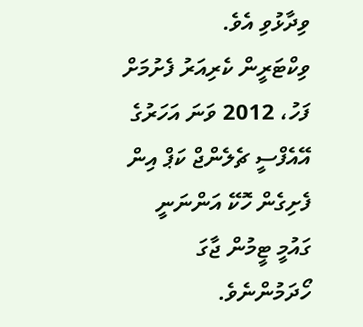ވިދާޅުވި އެވެ.
ވިކްޓަރީން ކެރިއަރު ފެށުމަށް ފަހު، 2012 ވަނަ އަހަރުގެ އޭއެފްސީ ޗެލެންޖް ކަޕް އިން ފެށިގެން ހޮކޭ އަންނަނީ ގައުމީ ޓީމުން ޖާގަ ހޯދަމުންނެވެ.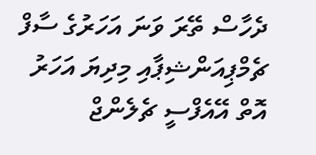ދެހާސް ތޭރަ ވަނަ އަހަރުގެ ސާފް ޗެމްޕިއަންޝިޕާއި މިދިޔަ އަހަރު އޮތް އޭއެފްސީ ޗެލެންޖް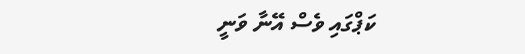ކަޕްގައި ވެސް އޭނާ ވަނީ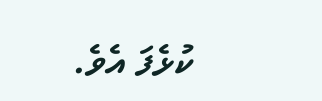ކުޅެފަ އެވެ.